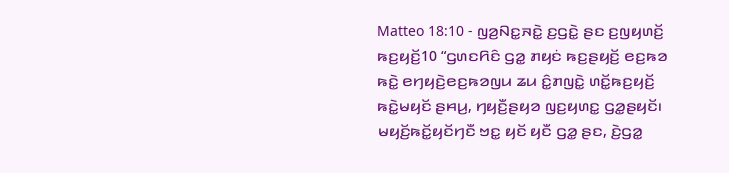Matteo 18:10 - ꤜꤤ꤬ꤡꤢ꤭ꤏꤢꤧ꤭ ꤢ꤬ꤞꤢꤧ꤭ ꤔꤢ ꤢ꤬ꤜꤟꤛꤢꤩ꤬ ꤒꤢ꤬ꤟꤢꤩ꤬10 “ꤞꤛꤢꤖꤢꤨ ꤞꤤ꤭ ꤊꤟꤢꤦ ꤒꤢ꤬ꤔꤟꤢꤩ꤬ ꤕꤢ꤬ꤒꤤ ꤒꤢꤧ꤭ ꤕꤚꤟꤢꤧ꤬ꤕꤢ꤬ꤒꤤꤜꤣ ꤘꤣ ꤢꤨ꤭ꤊꤜꤢꤧ꤭ ꤛꤢꤩ꤭ꤒꤢ꤬ꤟꤢꤩ꤬ ꤒꤢꤧ꤭ꤗꤟꤢꤩ ꤔꤌꤣ꤬, ꤚꤟꤢꤪ꤬ꤔꤟꤤ ꤜꤢ꤬ꤟꤛꤢ꤭ ꤞꤤ꤭ꤔꤟꤢꤩ꤯ ꤗꤟꤢꤩ꤬ꤒꤢꤩ꤭ꤟꤢꤩꤚꤢꤪ ꤠꤢ꤭ ꤟꤢꤩ ꤟꤢꤪ ꤞꤤ꤭ ꤔꤢ, ꤢꤧ꤬ꤞꤤ꤭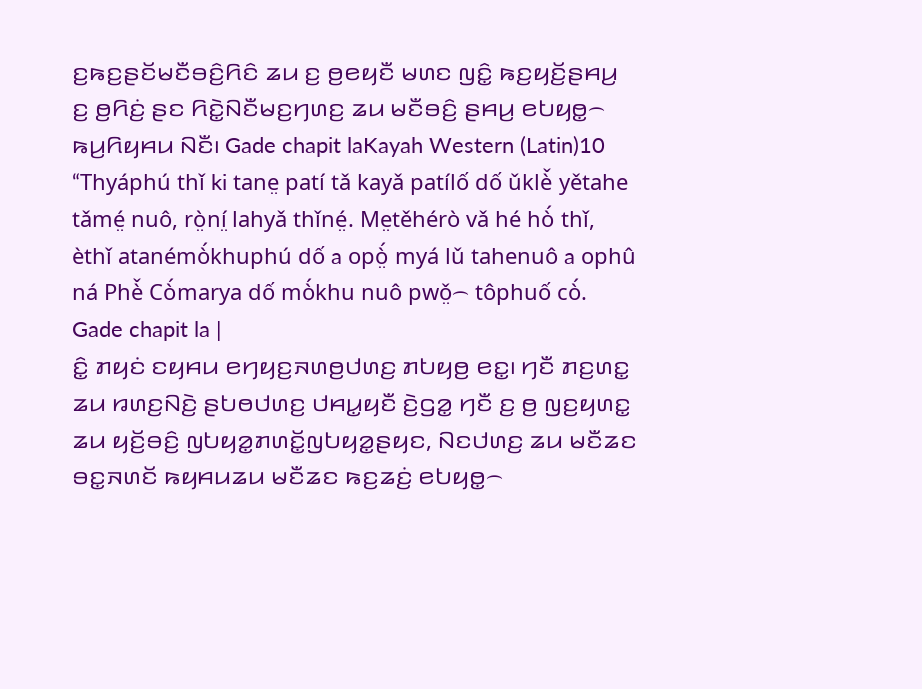ꤢ꤬ꤒꤢ꤬ꤔꤢꤩꤗꤢꤪꤋꤢꤨ꤬ꤖꤢꤨ ꤘꤣ ꤢ꤬ ꤥ꤬ꤕꤟꤢꤪ ꤗꤛꤢ ꤜꤢꤨ꤭ ꤒꤢ꤬ꤟꤢꤩ꤬ꤔꤌꤣ꤬ ꤢ꤬ ꤥ꤬ꤖꤢꤦ꤬ ꤔꤢ ꤖꤢꤧ꤭ꤡꤢꤪꤗꤢ꤬ꤚꤛꤢ꤬ ꤘꤣ ꤗꤢꤪꤋꤢꤨ꤬ ꤔꤌꤣ꤬ ꤕꤝꤟꤥ꤭꤮ ꤒꤣ꤬ꤖꤟꤌꤣ ꤡꤢꤪ꤯ Gade chapit laKayah Western (Latin)10 “Thyáphú thǐ ki tane̤ patí tǎ kayǎ patílố dố ǔklè̌ yětahe tǎmé̤ nuô, rò̤ní̤ lahyǎ thǐné̤. Me̤těhérò vǎ hé hò́ thǐ, èthǐ atanémò́khuphú dố a opò̤́ myá lǔ tahenuô a ophû ná Phè̌ Cò́marya dố mò́khu nuô pwǒ̤꤮ tôphuố cò́. Gade chapit la |
ꤢꤨ꤭ ꤊꤟꤢꤦ ꤢꤟꤌꤣ ꤕꤚꤟꤢ꤬ꤏꤛꤥ꤬ꤓꤛꤢ꤬ ꤊꤝꤟꤥ꤬ ꤕꤢ꤭꤯ ꤚꤢꤪ ꤊꤢ꤬ꤛꤢ꤭ ꤘꤣ ꤙꤛꤢ꤬ꤡꤢꤧ꤬ ꤔꤝꤥꤓꤛꤢ꤬ ꤓꤌꤣ꤭ꤟꤢꤪ ꤢꤧ꤬ꤞꤤ꤭ ꤚꤢꤪ ꤢ꤬ ꤥ꤬ ꤜꤢ꤬ꤟꤛꤢ꤭ ꤘꤣ ꤟꤢꤩ꤬ꤋꤢꤨ꤬ ꤜꤝꤟꤤ꤭ꤊꤛꤢꤩ꤭ꤜꤝꤟꤤ꤭ꤔꤟꤢ, ꤡꤢꤓꤛꤢ꤬ ꤘꤣ ꤗꤢꤪꤘꤢ ꤋꤢ꤭ꤏꤛꤢꤩ ꤒꤟꤌꤣꤘꤣ ꤗꤢꤪꤘꤢ ꤒꤢ꤬ꤘꤢꤦ꤬ ꤕꤝꤟꤥ꤭꤮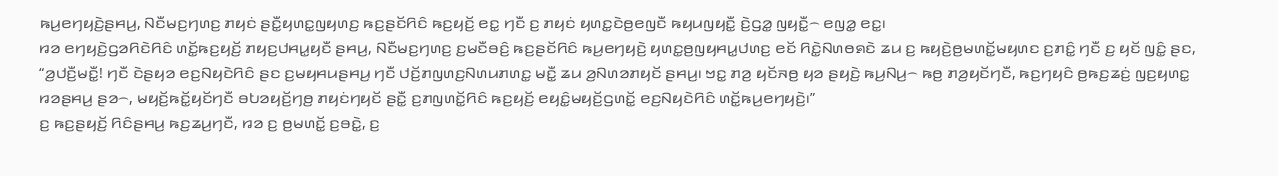ꤒꤣ꤬ꤕꤚꤟꤢꤧ꤬ꤔꤌꤣ꤬, ꤡꤢꤪꤗꤢ꤬ꤚꤛꤢ꤬ ꤊꤟꤢꤦ ꤔꤢꤪ꤭ꤟꤛꤢ꤭ꤜꤟꤛꤢ꤬ ꤒꤢ꤬ꤔꤢꤩꤖꤢꤨ ꤒꤢ꤬ꤟꤢꤩ꤬ ꤕꤢ꤭ ꤚꤢꤪ ꤢ꤬ ꤊꤟꤢꤦ ꤟꤛꤢ꤭ꤢꤧꤥ꤬ꤕꤜꤢꤪ ꤒꤟꤣꤜꤟꤢꤪ꤭ ꤢꤧ꤬ꤞꤤ꤭ ꤜꤟꤢꤪ꤭꤮ ꤕꤜꤤ꤭ ꤕꤢ꤭꤯
ꤙꤤ ꤕꤚꤟꤢꤧ꤬ꤞꤤꤖꤢꤧꤖꤢꤨ ꤛꤢꤩ꤭ꤒꤢ꤬ꤟꤢꤩ꤬ ꤊꤟꤢ꤬ꤓꤌꤣ꤭ꤟꤢꤪ ꤔꤌꤣ꤬, ꤡꤢꤪꤗꤢ꤬ꤚꤛꤢ꤬ ꤢ꤬ꤗꤢꤪꤋꤢꤨ꤬ ꤒꤢ꤬ꤔꤢꤩꤖꤢꤨ ꤒꤣ꤬ꤕꤚꤟꤢꤧ꤬ ꤟꤛꤢ꤭ꤥ꤬ꤜꤟꤌꤣ꤭ꤓꤛꤢ꤬ ꤕꤢꤩ ꤖꤢꤧ꤭ꤡꤛꤥꤎꤢꤧ ꤘꤣ ꤢ꤬ ꤒꤟꤢꤧ꤬ꤥ꤬ꤗꤛꤢꤩ꤭ꤗꤟꤛꤢ ꤢ꤬ꤊꤢꤨ꤭ ꤚꤢꤪ ꤢ꤬ ꤟꤢꤩ ꤜꤢꤨ꤭ ꤔꤢ, “ꤤ꤬ꤓꤢꤪ꤬ꤗꤢꤪ꤭! ꤚꤢꤪ ꤢꤧꤔꤟꤤ ꤕꤢ꤬ꤡꤟꤢꤧꤖꤢꤨ ꤔꤢ ꤢ꤬ꤗꤟꤌꤣꤔꤌꤣ꤬ ꤚꤢꤪ ꤓꤢꤩ꤬ꤊꤜꤛꤢ꤬ꤡꤛꤣꤊꤛꤢ꤭ ꤗꤢꤪ꤭ ꤘꤣ ꤤ꤬ꤡꤛꤤꤊꤟꤢꤩ ꤔꤌꤣ꤬꤯ ꤠꤢ꤭ ꤊꤤ꤬ ꤟꤢꤩꤏꤥ꤬ ꤟꤤ ꤔꤟꤢꤧ꤬ ꤒꤣ꤬ꤡꤣ꤬꤮ ꤒꤥ꤬ ꤊꤤ꤬ꤟꤢꤩꤚꤢꤪ, ꤒꤢ꤬ꤚꤟꤢꤨ ꤥ꤬ꤒꤢ꤬ꤘꤢꤦ꤬ ꤜꤢ꤬ꤟꤛꤢ꤭ ꤙꤤꤔꤌꤣ꤬ ꤔꤤ꤮, ꤗꤟꤢꤩ꤬ꤒꤢꤩ꤭ꤟꤢꤩꤚꤢꤪ ꤋꤝꤤꤟꤢꤩ꤬ꤚꤥ꤬ ꤊꤟꤢꤦꤚꤟꤢꤩ ꤔꤢꤪ꤭ ꤢ꤬ꤊꤜꤛꤢꤩ꤭ꤖꤢꤨ ꤒꤢ꤬ꤟꤢꤩ꤬ ꤕꤟꤢꤨ꤭ꤗꤟꤢꤩ꤬ꤞꤛꤢꤩ꤭ ꤕꤢ꤬ꤡꤟꤢꤧꤖꤢꤨ ꤛꤢꤩ꤭ꤒꤣ꤬ꤕꤚꤟꤢꤧ꤬꤯”
ꤢ꤬ ꤒꤢ꤬ꤔꤟꤢꤩ꤬ ꤖꤢꤨꤔꤌꤣ꤬ ꤒꤢ꤬ꤘꤣ꤬ꤚꤢꤪ, ꤙꤤ ꤢ꤬ ꤥ꤬ꤗꤛꤢꤩ꤭ ꤢ꤬ꤋꤢꤧ꤭, ꤢ꤬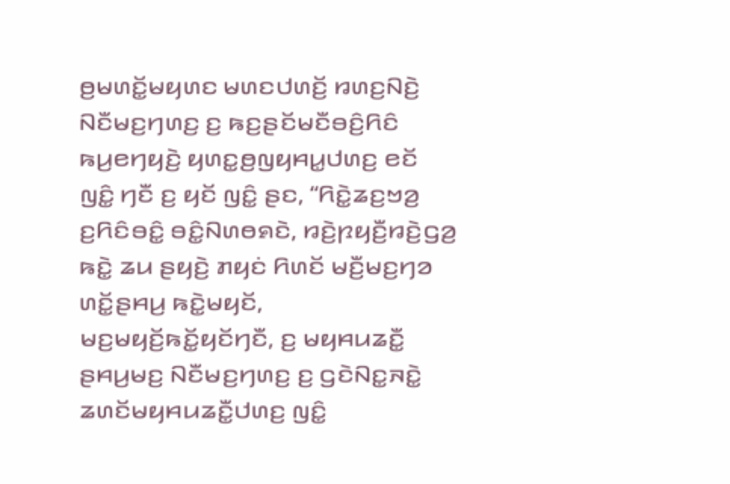ꤥ꤬ꤗꤛꤢꤩ꤭ꤗꤟꤛꤢ ꤗꤛꤢꤓꤛꤢꤩ꤬ ꤙꤛꤢ꤬ꤡꤢꤧ꤬ ꤡꤢꤪꤗꤢ꤬ꤚꤛꤢ꤬ ꤢ꤬ ꤒꤢ꤬ꤔꤢꤩꤗꤢꤪꤋꤢꤨ꤬ꤖꤢꤨ ꤒꤣ꤬ꤕꤚꤟꤢꤧ꤬ ꤟꤛꤢ꤭ꤥ꤬ꤜꤟꤌꤣ꤭ꤓꤛꤢ꤬ ꤕꤢꤩ ꤜꤢꤨ꤭ ꤚꤢꤪ ꤢ꤬ ꤟꤢꤩ ꤜꤢꤨ꤭ ꤔꤢ, “ꤖꤢꤧ꤭ꤘꤢ꤬ꤠꤤ꤬ ꤢ꤬ꤖꤢꤨꤋꤢꤨ꤭ ꤋꤢꤨ꤭ꤡꤛꤥꤎꤢꤧ, ꤙꤢꤧ꤬ꤐꤟꤢꤪ꤬ꤙꤢꤧ꤬ꤞꤤ꤬ ꤒꤢꤧ꤭ ꤘꤣ ꤔꤟꤢꤧ꤬ ꤊꤟꤢꤦ ꤖꤛꤢꤩ ꤗꤢꤪ꤬ꤗꤢ꤬ꤚꤤ ꤛꤢꤩ꤭ꤔꤌꤣ꤬ ꤒꤢꤧ꤭ꤗꤟꤢꤩ, ꤗꤢ꤬ꤗꤟꤢꤩ꤬ꤒꤢꤩ꤭ꤟꤢꤩꤚꤢꤪ, ꤢ꤬ ꤗꤟꤌꤣꤘꤢꤪ꤭ ꤔꤌꤣ꤬ꤗꤢ꤬ ꤡꤢꤪꤗꤢ꤬ꤚꤛꤢ꤬ ꤢ꤬ ꤞꤢꤧꤡꤢ꤭ꤏꤢꤧ꤭ ꤘꤛꤢꤩꤗꤟꤌꤣꤘꤢꤪ꤭ꤓꤛꤢ꤬ ꤜꤢꤨ꤭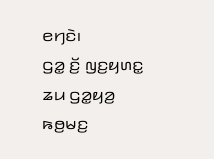ꤕꤚꤢꤧ꤯
ꤞꤤ꤭ ꤢꤩ꤬ ꤜꤢ꤬ꤟꤛꤢ꤭ ꤘꤣ ꤞꤤ꤭ꤟꤤ꤬ ꤒꤥ꤬ꤗꤢ꤬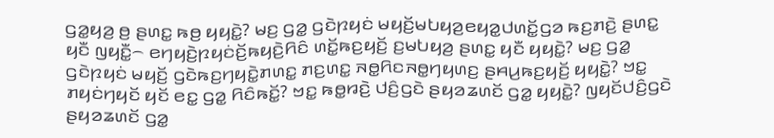ꤞꤤ꤭ꤟꤤ꤬ ꤥ꤬ ꤔꤛꤢ꤭ ꤒꤥ꤬ ꤟꤟꤢꤧ꤭? ꤗꤢ꤬ ꤞꤤ꤭ ꤞꤢꤧꤐꤟꤢꤦ ꤗꤟꤢꤩ꤬ꤗꤝꤟꤤ꤬ꤕꤟꤤ꤭ꤓꤛꤢꤩ꤭ꤞꤤ ꤒꤢ꤬ꤊꤢꤧ꤬ ꤔꤛꤢ꤭ ꤟꤢꤪ ꤜꤟꤢꤪ꤭꤮ ꤕꤚꤟꤢꤧ꤬ꤐꤟꤢꤦꤢꤩ꤬ꤒꤟꤢꤧ꤬ꤖꤢꤨ ꤛꤢꤩ꤭ꤒꤢ꤬ꤟꤢꤩ꤬ ꤢ꤬ꤗꤝꤟꤤ꤬ ꤔꤛꤢ꤭ ꤟꤢꤪ ꤟꤟꤢꤧ꤭? ꤗꤢ꤬ ꤞꤤ꤭ ꤞꤢꤧꤐꤟꤢꤦ ꤗꤟꤢꤩ꤬ ꤞꤢꤧꤒꤢ꤬ꤚꤟꤢꤧ꤭ꤊꤛꤢ꤭ ꤊꤢ꤬ꤛꤢ꤭ ꤏꤥ꤭ꤖꤢꤏꤥ꤭ꤚꤟꤛꤢ꤬ ꤔꤌꤣ꤬ꤒꤢ꤬ꤟꤢꤩ꤬ ꤟꤟꤢꤧ꤭? ꤠꤢ꤭ ꤊꤟꤢꤦꤚꤟꤢꤩ ꤟꤢꤩ ꤕꤢ꤭ ꤞꤤ꤭ ꤖꤢꤨꤒꤢꤩ꤭? ꤠꤢ꤭ ꤒꤥ꤭ꤙꤢꤧ꤬ ꤓꤢꤨ꤬ꤞꤢꤧ ꤔꤟꤤꤘꤛꤢꤩ ꤞꤤ꤭ ꤟꤟꤢꤧ꤭? ꤜꤟꤢꤩꤓꤢꤨ꤬ꤞꤢꤧ ꤔꤟꤤꤘꤛꤢꤩ ꤞꤤ꤭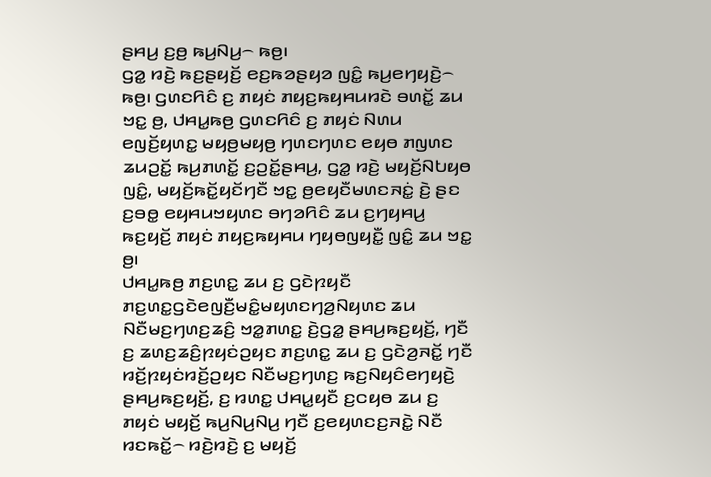ꤔꤌꤣ꤬ ꤢ꤬ꤥ꤬ ꤒꤣ꤬ꤡꤣ꤬꤮ ꤒꤥ꤬꤯
ꤞꤤ꤭ ꤙꤢꤧ꤬ ꤒꤢ꤬ꤔꤟꤢꤩ꤬ ꤕꤢ꤬ꤒꤤꤔꤟꤤ ꤜꤢꤨ꤭ ꤒꤣ꤬ꤕꤚꤟꤢꤧ꤬꤮ ꤒꤥ꤬꤯ ꤞꤛꤢꤖꤢꤨ ꤢ꤬ ꤊꤟꤢꤦ ꤊꤟꤢ꤬ꤒꤟꤌꤣꤙꤢꤧ ꤋꤛꤢꤩ꤭ ꤘꤣ ꤠꤢ꤭ ꤥ꤬, ꤓꤌꤣ꤭ꤒꤥ꤬ ꤞꤛꤢꤖꤢꤨ ꤢ꤬ ꤊꤟꤢꤦ ꤡꤛꤣ ꤕꤜꤢꤩ꤬ꤟꤛꤢ꤭ ꤗꤟꤥ꤬ꤗꤟꤥ꤬ ꤚꤛꤢꤚꤛꤢ ꤕꤟꤥ ꤊꤜꤛꤢ ꤘꤣꤑꤢꤩ꤭ ꤒꤣ꤬ꤊꤛꤢꤩ꤭ ꤢ꤬ꤑꤢꤩ꤭ꤔꤌꤣ꤬, ꤞꤤ꤭ ꤙꤢꤧ꤬ ꤗꤟꤢꤩ꤬ꤡꤝꤟꤥ ꤜꤢꤨ꤭, ꤗꤟꤢꤩ꤬ꤒꤢꤩ꤭ꤟꤢꤩꤚꤢꤪ ꤠꤢ꤭ ꤥ꤬ꤕꤟꤢꤪꤗꤛꤢꤏꤢꤦ꤭ ꤢꤧ꤬ ꤔꤢ ꤢ꤬ꤋꤥ꤭ ꤕꤟꤌꤣꤠꤟꤛꤢ ꤋꤚꤤꤖꤢꤨ ꤘꤣ ꤢ꤬ꤚꤟꤌꤣ꤬ ꤒꤢ꤬ꤟꤢꤩ꤬ ꤊꤟꤢꤦ ꤊꤟꤢ꤬ꤒꤟꤌꤣ ꤚꤟꤥꤜꤟꤢꤪ꤭ ꤜꤢꤨ꤭ ꤘꤣ ꤠꤢ꤭ ꤥ꤬꤯
ꤓꤌꤣ꤭ꤒꤥ꤬ ꤊꤢ꤬ꤛꤢ꤭ ꤘꤣ ꤢ꤬ ꤞꤢꤧꤐꤟꤢꤪ ꤊꤢ꤬ꤛꤢ꤭ꤞꤢꤧꤕꤜꤢꤪ꤬ꤗꤢꤨ꤭ꤗꤟꤛꤢꤚꤤ꤬ꤡꤟꤛꤢ ꤘꤣ ꤡꤢꤪꤗꤢ꤬ꤚꤛꤢ꤬ꤘꤢꤨ꤬ ꤠꤤ꤭ꤊꤛꤢ꤭ ꤢꤧ꤬ꤞꤤ꤭ ꤔꤌꤣ꤬ꤒꤢ꤬ꤟꤢꤩ꤬, ꤚꤢꤪ ꤢ꤬ ꤘꤛꤢ꤬ꤘꤢꤨ꤬ꤐꤟꤢꤦꤑꤟꤢ ꤊꤢ꤬ꤛꤢ꤭ ꤘꤣ ꤢ꤬ ꤞꤢꤧꤤ꤬ꤏꤢꤩ꤭ ꤚꤢꤪ ꤙꤢꤩ꤬ꤐꤟꤢꤦꤙꤢꤩ꤬ꤑꤟꤢ ꤡꤢꤪꤗꤢ꤬ꤚꤛꤢ꤬ ꤒꤢ꤬ꤡꤟꤢꤨꤕꤚꤟꤢꤧ꤬ ꤔꤌꤣ꤬ꤒꤢ꤬ꤟꤢꤩ꤬, ꤢ꤬ ꤙꤛꤢ꤭ ꤓꤌꤣ꤭ꤟꤢꤪ ꤢ꤬ꤍꤟꤥ ꤘꤣ ꤢ꤬ ꤊꤟꤢꤦ ꤗꤟꤢꤩ꤬ ꤒꤣ꤬ꤡꤣ꤬ꤡꤣ꤬ ꤚꤢꤪ ꤢ꤬ꤕꤟꤛꤢꤢ꤬ꤏꤢꤧ꤭ ꤡꤢꤪ ꤙꤢꤒꤢꤩ꤭꤮ ꤙꤢꤧ꤬ꤙꤢꤧ꤬ ꤢ꤬ ꤗꤟꤢꤩ꤬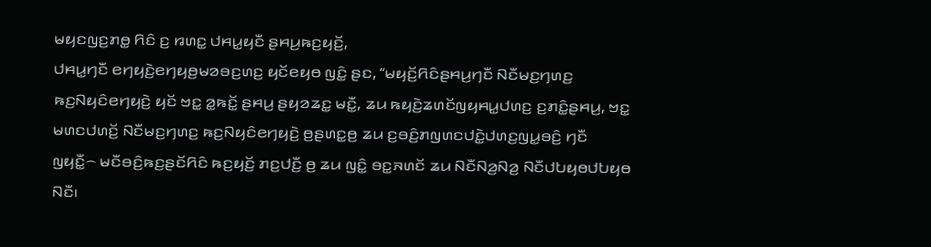ꤗꤟꤢꤜꤢ꤬ꤊꤥ꤭ ꤖꤢꤨ ꤢ꤬ ꤙꤛꤢ꤭ ꤓꤌꤣ꤭ꤟꤢꤪ ꤔꤌꤣ꤬ꤒꤢ꤬ꤟꤢꤩ꤬,
ꤓꤌꤣ꤭ꤚꤢꤪ ꤕꤚꤟꤢꤧ꤬ꤕꤚꤟꤥ꤬ꤗꤤꤋꤢ꤬ꤛꤢ꤬ ꤟꤢꤩꤕꤟꤥ ꤜꤢꤨ꤭ ꤔꤢ, “ꤗꤟꤢꤩ꤬ꤖꤢꤨꤔꤌꤣ꤬ꤚꤢꤪ ꤡꤢꤪꤗꤢ꤬ꤚꤛꤢ꤬ ꤒꤢ꤬ꤡꤟꤢꤨꤕꤚꤟꤢꤧ꤬ ꤟꤢꤩ ꤠꤢ꤭ ꤤ꤭ꤒꤢꤩ꤭ ꤔꤌꤣ꤬ ꤔꤟꤤꤘꤢ꤭ ꤗꤢꤪ꤭, ꤘꤣ ꤒꤟꤢꤧ꤬ꤘꤛꤢꤩꤜꤟꤌꤣ꤭ꤓꤛꤢ꤬ ꤢ꤬ꤊꤢꤨ꤭ꤔꤌꤣ꤬, ꤠꤢ꤭ ꤗꤛꤢꤓꤛꤢꤩ꤬ ꤡꤢꤪꤗꤢ꤬ꤚꤛꤢ꤬ ꤒꤢ꤬ꤡꤟꤢꤨꤕꤚꤟꤢꤧ꤬ ꤥ꤬ꤔꤛꤢ꤭ꤥ꤬ ꤘꤣ ꤢ꤬ꤋꤢꤨ꤬ꤊꤜꤛꤢꤓꤢꤧ꤭ꤓꤛꤢ꤬ꤜꤣ꤭ꤋꤢꤨ꤬ ꤚꤢꤪ ꤜꤟꤢꤪ꤭꤮ ꤗꤢꤪꤋꤢꤨ꤬ꤒꤢ꤬ꤔꤢꤩꤖꤢꤨ ꤒꤢ꤬ꤟꤢꤩ꤬ ꤊꤢ꤬ꤓꤢꤪ꤬ ꤥ꤬ ꤘꤣ ꤜꤢꤨ꤭ ꤋꤢ꤭ꤏꤛꤢꤩ ꤘꤣ ꤡꤢꤪꤡꤤ꤬ꤡꤤ꤬ ꤡꤢꤪꤓꤝꤟꤥꤓꤝꤟꤥ ꤡꤢꤪ꤯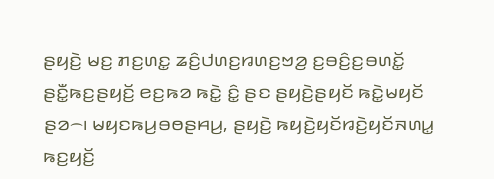ꤔꤟꤢꤧ꤬ ꤗꤢ꤬ ꤊꤢ꤬ꤛꤢ꤭ ꤘꤢꤨ꤬ꤓꤛꤢ꤬ꤙꤛꤢ꤬ꤠꤤ꤬ ꤢ꤬ꤋꤢꤨ꤬ꤢ꤬ꤋꤛꤢꤩ꤭ ꤔꤢꤪ꤭ꤒꤢ꤬ꤔꤟꤢꤩ꤬ ꤕꤢ꤬ꤒꤤ ꤒꤢꤧ꤭ ꤢꤨ꤭ ꤔꤢ ꤔꤟꤢꤧ꤬ꤔꤟꤢꤩ ꤒꤢꤧ꤭ꤗꤟꤢꤩ ꤔꤤ꤮꤯ ꤗꤟꤢꤒꤣ꤬ꤋꤥꤔꤌꤣ꤬, ꤔꤟꤢꤧ꤬ ꤒꤟꤢꤧ꤬ꤟꤢꤩꤙꤢꤧ꤬ꤟꤢꤩꤏꤛꤣ꤭ ꤒꤢ꤬ꤟꤢꤩ꤬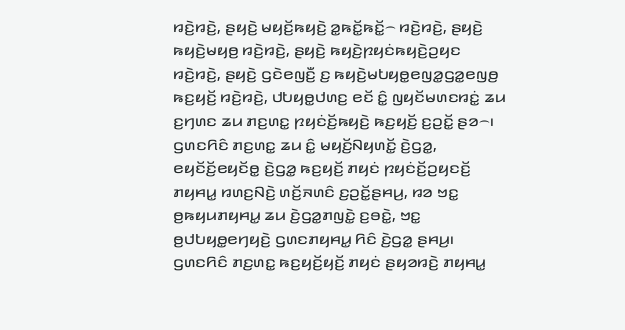ꤙꤢꤧ꤬ꤙꤢꤧ꤬, ꤔꤟꤢꤧ꤬ ꤗꤟꤢꤩ꤬ꤒꤟꤢꤧ꤬ ꤤ꤭ꤒꤢꤩ꤭ꤒꤢꤩ꤭꤮ ꤙꤢꤧ꤬ꤙꤢꤧ꤬, ꤔꤟꤢꤧ꤬ ꤒꤟꤢꤧ꤬ꤗꤟꤥ꤬ ꤙꤢꤧ꤬ꤙꤢꤧ꤬, ꤔꤟꤢꤧ꤬ ꤒꤟꤢꤧ꤬ꤐꤟꤢꤦꤒꤟꤢꤧ꤬ꤑꤟꤢ ꤙꤢꤧ꤬ꤙꤢꤧ꤬, ꤔꤟꤢꤧ꤬ ꤞꤢꤧꤕꤜꤢꤪ꤬ ꤢ꤬ ꤒꤟꤢꤧ꤬ꤗꤝꤟꤥ꤭ꤕꤜꤤ꤭ꤞꤤ꤭ꤕꤜꤥ꤬ ꤒꤢ꤬ꤟꤢꤩ꤬ ꤙꤢꤧ꤬ꤙꤢꤧ꤬, ꤓꤝꤟꤥ꤭ꤓꤛꤢ꤬ ꤕꤢꤩ ꤢꤨ꤭ ꤜꤟꤢꤩꤗꤛꤢꤙꤢꤦ꤭ ꤘꤣ ꤢ꤬ꤚꤛꤢ ꤘꤣ ꤊꤢ꤬ꤛꤢ꤭ ꤐꤟꤢꤦꤢꤩ꤬ꤒꤟꤢꤧ꤬ ꤒꤢ꤬ꤟꤢꤩ꤬ ꤢ꤬ꤑꤢꤩ꤭ ꤔꤤ꤮꤯
ꤞꤛꤢꤖꤢꤨ ꤊꤢ꤬ꤛꤢ꤭ ꤘꤣ ꤢꤨ꤭ ꤗꤟꤢꤩ꤬ꤡꤟꤛꤢꤩ꤭ ꤢꤧ꤬ꤞꤤ꤭, ꤕꤟꤢꤩꤢꤩ꤬ꤕꤟꤢꤩꤥ꤭ ꤢꤧ꤬ꤞꤤ꤭ ꤒꤢ꤬ꤟꤢꤩ꤬ ꤊꤟꤢꤦ ꤐꤟꤢꤦꤢꤩ꤬ꤑꤟꤢꤢꤩ꤬ ꤊꤟꤌꤣ꤭ ꤙꤛꤢ꤬ꤡꤢꤧ꤬ ꤛꤢꤩ꤬ꤏꤛꤢꤨ ꤢ꤬ꤑꤢꤩ꤭ꤔꤌꤣ꤬, ꤙꤤ ꤠꤢ꤭ ꤥ꤬ꤒꤟꤣꤊꤟꤌꤣ꤭ ꤘꤣ ꤢꤧ꤬ꤞꤤ꤭ꤊꤜꤢꤧ꤭ ꤢ꤬ꤋꤢꤧ꤭, ꤠꤢ꤭ ꤥ꤬ꤓꤝꤟꤥ꤭ꤕꤚꤟꤢꤧ꤬ ꤞꤛꤢꤊꤟꤌꤣ꤭ ꤖꤢꤨ ꤢꤧ꤬ꤞꤤ꤭ ꤔꤌꤣ꤬꤯ ꤞꤛꤢꤖꤢꤨ ꤊꤢ꤬ꤛꤢ꤭ ꤒꤢ꤬ꤟꤢꤩ꤬ꤟꤢꤩ꤬ ꤊꤟꤢꤦ ꤔꤟꤤꤙꤢꤧ꤬ ꤊꤟꤌꤣ꤭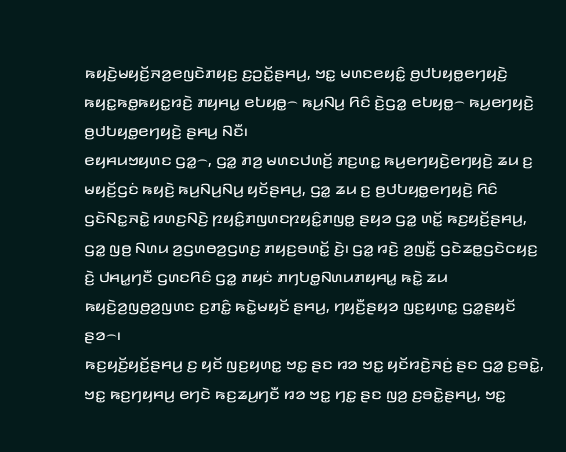ꤒꤟꤢꤧ꤬ꤗꤟꤢꤩ꤬ꤏꤤ꤬ꤕꤜꤢꤧꤊꤟꤢ꤬ ꤢ꤬ꤑꤢꤩ꤭ꤔꤌꤣ꤬, ꤠꤢ꤭ ꤗꤛꤢꤕꤟꤢꤨ꤭ ꤥ꤬ꤓꤝꤟꤥ꤭ꤕꤚꤟꤢꤧ꤬ ꤒꤟꤢ꤭ꤒꤥ꤭ꤒꤟꤢ꤭ꤙꤢꤧ꤬ ꤊꤟꤌꤣ꤭ ꤕꤝꤟꤥ꤭꤮ ꤒꤣ꤬ꤡꤣ꤬ ꤖꤢꤨ ꤢꤧ꤬ꤞꤤ꤭ ꤕꤝꤟꤥ꤭꤮ ꤒꤣ꤬ꤕꤚꤟꤢꤧ꤬ ꤥ꤬ꤓꤝꤟꤥ꤭ꤕꤚꤟꤢꤧ꤬ ꤔꤌꤣ꤬ ꤡꤢꤪ꤯
ꤕꤟꤌꤣꤠꤟꤛꤢ ꤞꤤ꤭꤮, ꤞꤤ꤭ ꤊꤤ꤬ ꤗꤛꤢꤓꤛꤢꤩ꤬ ꤊꤢ꤬ꤛꤢ꤭ ꤒꤣ꤬ꤕꤚꤟꤢꤧ꤬ꤕꤚꤟꤢꤧ꤬ ꤘꤣ ꤢ꤬ ꤗꤟꤢꤩ꤬ꤞꤢꤦ ꤒꤟꤢꤧ꤬ ꤒꤣ꤬ꤡꤣ꤬ꤡꤣ꤬ ꤟꤢꤩꤔꤌꤣ꤬, ꤞꤤ꤭ ꤘꤣ ꤢ꤬ ꤥ꤬ꤓꤝꤟꤥ꤭ꤕꤚꤟꤢꤧ꤬ ꤖꤢꤨ ꤞꤢꤧꤡꤢ꤭ꤏꤢꤧ꤭ ꤙꤛꤢ꤬ꤡꤢꤧ꤬ ꤐꤟꤢꤨ꤭ꤊꤜꤛꤢꤐꤟꤢꤨ꤭ꤊꤜꤥ꤭ ꤔꤟꤤ ꤞꤤ꤭ ꤛꤢꤩ꤭ ꤒꤢ꤬ꤟꤢꤩ꤬ꤔꤌꤣ꤬, ꤞꤤ꤭ ꤜꤥ꤬ ꤡꤛꤣ ꤤ꤬ꤞꤛꤥꤤ꤬ꤞꤛꤢ꤬ ꤊꤟꤢ꤬ꤋꤛꤢꤩ꤭ ꤢꤧ꤬꤯ ꤞꤤ꤭ ꤙꤢꤧ꤬ ꤤ꤬ꤜꤢꤪ꤭ ꤞꤢꤧꤘꤥ꤭ꤞꤢꤧꤍꤟꤢ꤬ ꤢꤧ꤬ ꤓꤌꤣ꤭ꤚꤢꤪ ꤞꤛꤢꤖꤢꤨ ꤞꤤ꤭ ꤊꤟꤢꤦ ꤊꤚꤝꤥ꤭ꤡꤛꤣꤊꤟꤌꤣ꤭ ꤒꤢꤧ꤭ ꤘꤣ ꤒꤟꤢꤧ꤬ꤤ꤬ꤜꤥ꤬ꤤ꤬ꤜꤛꤢ ꤢ꤬ꤊꤢꤨ꤭ ꤒꤢꤧ꤭ꤗꤟꤢꤩ ꤔꤌꤣ꤬, ꤚꤟꤢꤪ꤬ꤔꤟꤤ ꤜꤢ꤬ꤟꤛꤢ꤭ ꤞꤤ꤭ꤔꤟꤢꤩ ꤔꤤ꤮꤯
ꤒꤢ꤬ꤟꤢꤩ꤬ꤟꤢꤩ꤬ꤔꤌꤣ꤬ ꤢ꤬ ꤟꤢꤩ ꤜꤢ꤬ꤟꤛꤢ꤭ ꤠꤢ꤭ ꤔꤢ ꤙꤤ ꤠꤢ꤭ ꤟꤢꤩꤙꤢꤧ꤬ꤏꤢꤦ꤬ ꤔꤢ ꤞꤤ꤭ ꤢ꤬ꤋꤢꤧ꤭, ꤠꤢ꤭ ꤒꤢ꤬ꤚꤟꤌꤣ꤬ ꤕꤚꤢꤧ ꤒꤢ꤬ꤘꤣ꤬ꤚꤢꤪ ꤙꤤ ꤠꤢ꤭ ꤚꤢ꤭ ꤔꤢ ꤜꤤ꤬ ꤢ꤬ꤋꤢꤧ꤭ꤔꤌꤣ꤬, ꤠꤢ꤭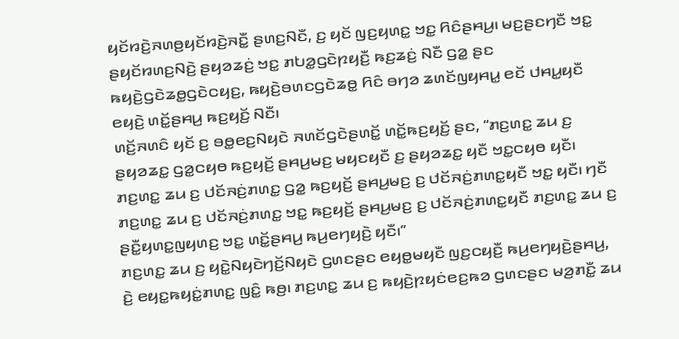ꤟꤢꤩꤙꤢꤧ꤬ꤏꤛꤥ꤬ꤟꤢꤩꤙꤢꤧ꤬ꤏꤢꤪ꤭ ꤔꤛꤢ꤬ꤡꤢꤪ, ꤢ꤬ ꤟꤢꤩ ꤜꤢ꤬ꤟꤛꤢ꤭ ꤠꤢ꤭ ꤖꤢꤨꤔꤌꤣ꤬꤯ ꤗꤢ꤬ꤔꤢꤚꤢꤪ ꤠꤢ꤭ ꤔꤟꤢꤩꤙꤛꤢ꤬ꤡꤢꤧ꤬ ꤔꤟꤤꤘꤢꤦ꤬ ꤠꤢ꤭ ꤊꤝꤤ꤭ꤞꤢꤧꤐꤟꤢꤪ꤬ ꤒꤢ꤬ꤘꤢꤦ꤬ ꤡꤢꤪ ꤞꤤ꤭ ꤔꤢ ꤒꤟꤢꤧ꤬ꤞꤢꤧꤘꤥ꤭ꤞꤢꤧꤍꤟꤢ꤬, ꤒꤟꤢꤧ꤬ꤋꤛꤢꤞꤢꤧꤘꤥ꤭ ꤖꤢꤨ ꤋꤚꤤ ꤘꤛꤢꤩꤜꤟꤌꤣ꤭ ꤕꤢꤩ ꤓꤌꤣ꤭ꤟꤢꤪ ꤕꤟꤢꤧ꤬ ꤛꤢꤩ꤭ꤔꤌꤣ꤬ ꤒꤢ꤬ꤟꤢꤩ꤬ ꤡꤢꤪ꤯
ꤛꤢꤩ꤬ꤏꤛꤢꤨ ꤟꤢꤩ ꤢ꤬ ꤋꤥ꤭ꤕꤢ꤬ꤡꤟꤢꤧ ꤏꤛꤢꤩꤞꤢꤧꤔꤛꤢꤩ꤭ ꤛꤢꤩ꤭ꤒꤢ꤬ꤟꤢꤩ꤬ ꤔꤢ, “ꤊꤢ꤬ꤛꤢ꤭ ꤘꤣ ꤢ꤬ ꤔꤟꤤꤘꤢ꤭ ꤞꤤ꤭ꤍꤟꤥ ꤒꤢ꤬ꤟꤢꤩ꤬ ꤔꤌꤣ꤬ꤗꤢ꤬ ꤗꤟꤢꤟꤢꤪ ꤢ꤬ ꤔꤟꤤꤘꤢ꤭ ꤟꤢꤪ ꤠꤢ꤭ꤍꤟꤥ ꤟꤢꤪ꤯ ꤊꤢ꤬ꤛꤢ꤭ ꤘꤣ ꤢ꤬ ꤓꤢꤩꤏꤢꤦ꤬ꤊꤛꤢ꤭ ꤞꤤ꤭ ꤒꤢ꤬ꤟꤢꤩ꤬ ꤔꤌꤣ꤬ꤗꤢ꤬ ꤢ꤬ ꤓꤢꤩꤏꤢꤦ꤬ꤊꤛꤢ꤭ꤟꤢꤪ ꤠꤢ꤭ ꤟꤢꤪ꤯ ꤚꤢꤪ ꤊꤢ꤬ꤛꤢ꤭ ꤘꤣ ꤢ꤬ ꤓꤢꤩꤏꤢꤦ꤬ꤊꤛꤢ꤭ ꤠꤢ꤭ ꤒꤢ꤬ꤟꤢꤩ꤬ ꤔꤌꤣ꤬ꤗꤢ꤬ ꤢ꤬ ꤓꤢꤩꤏꤢꤦ꤬ꤊꤛꤢ꤭ꤟꤢꤪ ꤊꤢ꤬ꤛꤢ꤭ ꤘꤣ ꤢ꤬ ꤔꤢꤪ꤭ꤟꤛꤢ꤭ꤜꤟꤛꤢ꤬ ꤠꤢ꤭ ꤛꤢꤩ꤭ꤔꤌꤣ꤬ ꤒꤣ꤬ꤕꤚꤟꤢꤧ꤬ ꤟꤢꤪ꤯”
ꤊꤢ꤬ꤛꤢ꤭ ꤘꤣ ꤢ꤬ ꤟꤢꤧ꤭ꤡꤟꤢꤧꤚꤢꤩ꤬ꤡꤟꤢꤧ ꤞꤛꤢꤔꤢ ꤕꤟꤥ꤭ꤗꤟꤢꤪ ꤜꤢ꤬ꤍꤟꤢꤪ꤬ ꤒꤣ꤬ꤕꤚꤟꤢꤧ꤬ꤔꤌꤣ꤬, ꤢꤧ꤬ ꤕꤟꤢ꤭ꤒꤟꤢꤦ꤭ꤊꤛꤢ꤭ ꤜꤢꤨ꤭ ꤒꤥ꤬꤯ ꤊꤢ꤬ꤛꤢ꤭ ꤘꤣ ꤢ꤬ ꤒꤟꤢꤧ꤬ꤐꤟꤢꤦꤕꤢ꤬ꤒꤤ ꤞꤛꤢꤔꤢ ꤗꤤ꤬ꤊꤢꤪ꤭ ꤘꤣ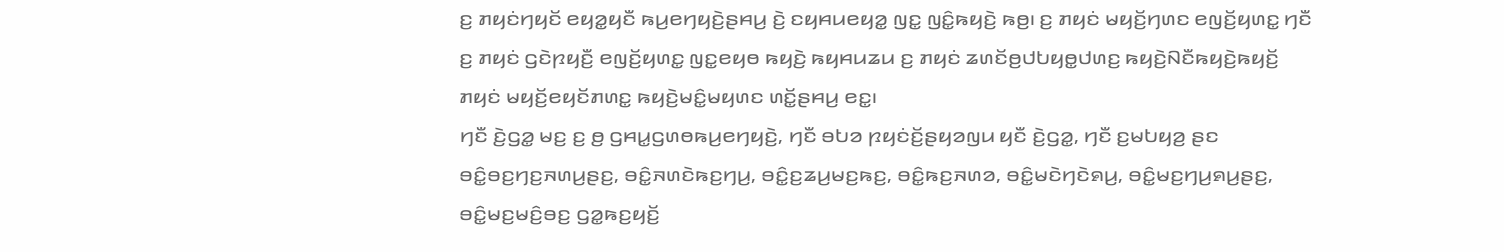ꤢ꤬ ꤊꤟꤢꤦꤚꤟꤢꤩ ꤕꤟꤤ꤭ꤟꤢꤪ ꤒꤣ꤬ꤕꤚꤟꤢꤧ꤬ꤔꤌꤣ꤬ ꤢꤧ꤬ ꤢꤟꤌꤣꤕꤟꤤ꤭ ꤜꤢ꤭ ꤜꤢꤨ꤭ꤒꤟꤢꤧ꤬ ꤒꤥ꤬꤯ ꤢ꤬ ꤊꤟꤢꤦ ꤗꤟꤢꤩ꤬ꤚꤛꤢ ꤕꤜꤢꤩ꤬ꤟꤛꤢ꤭ ꤚꤢꤪ ꤢ꤬ ꤊꤟꤢꤦ ꤞꤢꤧꤐꤟꤢꤪ꤬ ꤕꤜꤢꤩ꤬ꤟꤛꤢ꤭ ꤜꤢ꤭ꤕꤟꤥ ꤒꤟꤢꤧ꤬ ꤒꤟꤌꤣꤘꤣ ꤢ꤬ ꤊꤟꤢꤦ ꤘꤛꤢꤩꤥ꤬ꤓꤝꤟꤥ꤭ꤓꤛꤢ꤬ ꤒꤟꤢꤧ꤬ꤡꤢꤪꤒꤟꤢꤧ꤬ꤒꤟꤢꤩ꤬ ꤊꤟꤢꤦ ꤗꤟꤢꤩ꤬ꤕꤟꤢꤩꤊꤛꤢ꤭ ꤒꤟꤢꤧ꤬ꤗꤢꤨ꤭ꤗꤟꤛꤢ ꤛꤢꤩ꤭ꤔꤌꤣ꤬ ꤕꤢ꤭꤯
ꤚꤢꤪ ꤢꤧ꤬ꤞꤤ꤭ ꤗꤢ꤬ ꤢ꤬ ꤥ꤬ ꤞꤌꤣ꤭ꤞꤛꤥꤒꤣ꤬ꤕꤚꤟꤢꤧ꤬, ꤚꤢꤪ ꤋꤝꤤ ꤐꤟꤢꤦꤢꤩ꤬ꤔꤟꤤꤜꤣ ꤟꤢꤪ ꤢꤧ꤬ꤞꤤ꤭, ꤚꤢꤪ ꤢ꤬ꤗꤝꤟꤤ꤬ ꤔꤢ ꤋꤢꤨ꤭ꤋꤢ꤬ꤚꤢ꤬ꤏꤛꤣ꤬ꤔꤢ꤬, ꤋꤢꤨ꤭ꤏꤛꤢꤧꤒꤢ꤬ꤚꤣ꤬, ꤋꤢꤨ꤭ꤢ꤬ꤘꤣ꤬ꤗꤢ꤬ꤒꤢ꤬, ꤋꤢꤨ꤭ꤒꤢ꤬ꤏꤛꤤ, ꤋꤢꤨ꤭ꤗꤢꤧꤚꤢꤧꤎꤣ꤬, ꤋꤢꤨ꤭ꤗꤢ꤬ꤚꤣ꤬ꤎꤣ꤬ꤔꤢ꤬, ꤋꤢꤨ꤭ꤗꤢ꤬ꤗꤢꤨ꤬ꤋꤢ꤬ ꤞꤤ꤭ꤒꤢ꤬ꤟꤢꤩ꤬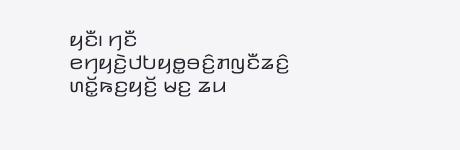ꤟꤢꤪ꤯ ꤚꤢꤪ ꤕꤚꤟꤢꤧ꤬ꤓꤝꤟꤥ꤭ꤋꤢꤨ꤬ꤊꤜꤢꤪꤘꤢꤨ꤬ ꤛꤢꤩ꤭ꤒꤢ꤬ꤟꤢꤩ꤬ ꤗꤢ꤬ ꤘꤣ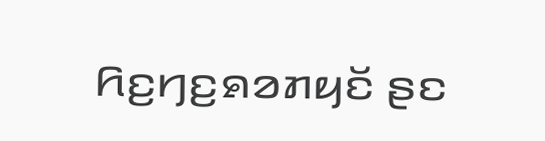ꤖꤢ꤬ꤚꤢ꤬ꤎꤤꤊꤟꤢꤩ ꤔꤢ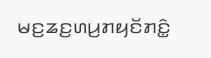ꤗꤢ꤬ꤘꤢ꤬ꤛꤣ꤬ꤊꤟꤢꤩꤊꤢꤨ꤭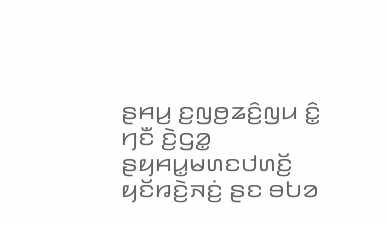ꤔꤌꤣ꤬ ꤢ꤬ꤜꤥ꤬ꤘꤢꤨ꤬ꤜꤣ ꤢꤨ꤭ ꤚꤢꤪ ꤢꤧ꤬ꤞꤤ꤭ ꤔꤟꤌꤣ꤭ꤗꤛꤢꤓꤛꤢꤩ꤬ ꤟꤢꤩꤙꤢꤧ꤬ꤏꤢꤦ꤬ ꤔꤢ ꤋꤝꤤ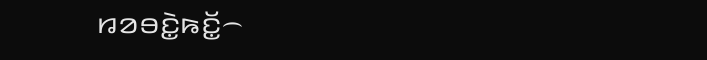ꤙꤤꤋꤢꤧ꤭ꤒꤢꤩ꤭꤮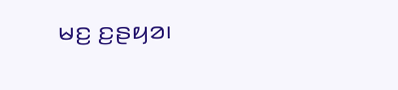ꤗꤢ꤬ ꤢ꤬ꤔꤟꤤ꤯